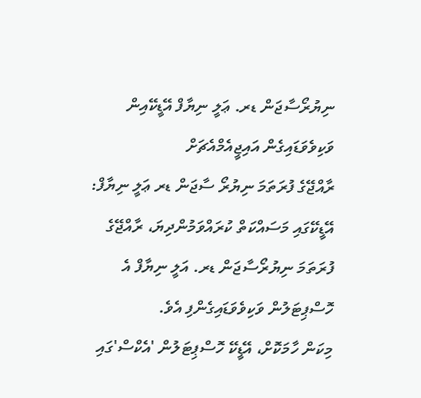ނިޔުރޯސާޖަން ޑރ. ޢަލީ ނިޔާފް އޭޑީކޭއިން ވަކިވެވަޑައިގެން އައިޖީއެމްއެޗަށް
ރާއްޖޭގެ ފުރަތަމަ ނިޔުރޯ ސާޖަން ޑރ ޢަލީ ނިޔާފް:
އޭޑީކޭގައި މަސައްކަތް ކުރައްވަމުންދިޔަ، ރާއްޖޭގެ ފުރަތަމަ ނިޔުރޯސާޖަން ޑރ. އަލީ ނިޔާފް އެ ހޮސްޕިޓަލުން ވަކިވެވަޑައިގެންފި އެވެ.
މިކަން ހާމަކޮށް، އޭޑީކޭ ހޮސްޕިޓަލުން 'އެކްސް'ގައި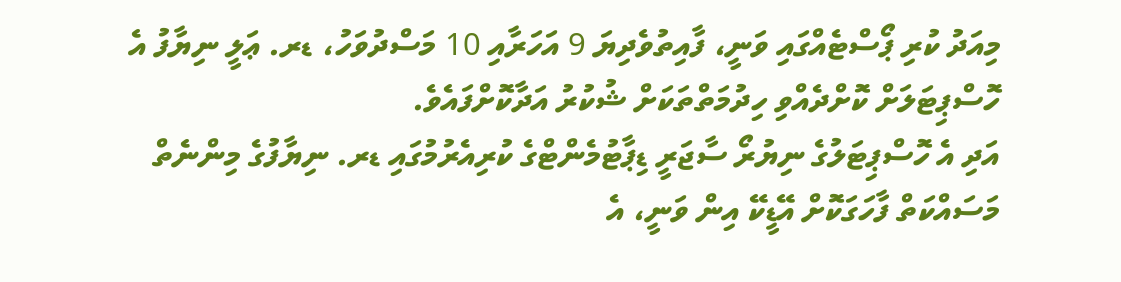މިއަދު ކުރި ޕޯސްޓެއްގައި ވަނީ، ފާއިތުވެދިޔަ 9 އަހަރާއި 10 މަސްދުވަހު، ޑރ. ޢަލީ ނިޔާފު އެ ހޮސްޕިޓަލަށް ކޮށްދެއްވި ހިދުމަތްތަކަށް ޝުކުރު އަދާކޮށްފައެވެ.
އަދި އެ ހޮސްޕިޓަލުގެ ނިޔުރޯ ސާޖަރީ ޑިޕާޓުމެންޓްގެ ކުރިއެރުމުގައި ޑރ. ނިޔާފުގެ މިންނެތް މަސައްކަތް ފާހަގަކޮށް އޭޑީކޭ އިން ވަނީ، އެ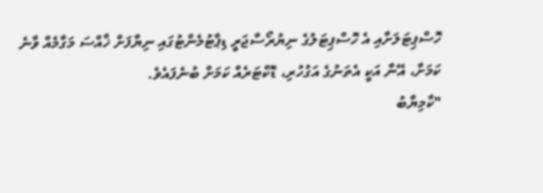ހޮސްޕިޓަލަށާއި އެ ހޮސްޕިޓަލުގެ ނިޔުރޯސާޖަރީ ޑިޕާޓުމެންޓުގައި ނިޔާފަށް ޚާއްސަ މަގާމެއް ވާނެ ކަމަށާ، އޭނާ އަކީ އެތަނުގެ އަގުހުރި، ޑޮކްޓަރެއް ކަމަށް ބުނެފައެވެ.
"ކާމިޔާބު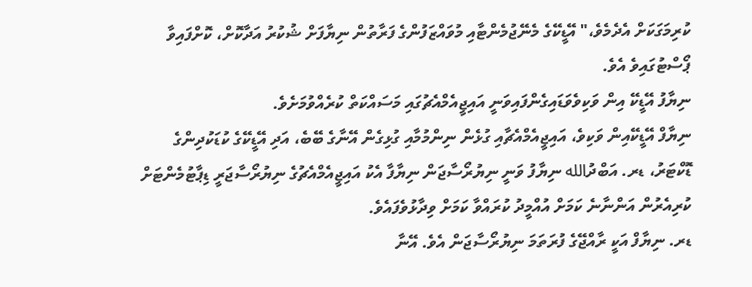ކުރިމަގަކަށް އެދެމެވެ،" އޭޑީކޭގެ މެނޭޖުމެންޓާއި މުވައްޒަފުންގެ ފަރާތުން ނިޔާފަށް ޝުކުރު އަދާކޮށް، ކޮށްފައިވާ ޕޯސްޓުގައިވެ އެވެ.
ނިޔާފު އޭޑީކޭ އިން ވަކިވެވަޑައިގެންފައިވަނީ އައިޖީއެމްއެޗުގައި މަސައްކަތް ކުރެއްވުމަށެވެ.
ނިޔާފް އޭޑީކޭއިން ވަކިވެ، އައިޖީއެމްއެޗާއި ގުޅެން ނިންމުމާއި ގުޅިގެން އޭނާގެ ބޭބެ، އަދި އޭޑީކޭގެ ކުޑަކުދިންގެ ޑޮކްޓަރު، ޑރ. އަބްދުالله ނިޔާފު ވަނީ ނިޔުރޯސާޖަން ނިޔާފާ އެކު އައިޖީއެމްއެޗުގެ ނިޔުރޯސާޖަރީ ޑިޕާޓުމެންޓަށް ކުރިއެރުން އަންނާނެ ކަމަށް އުއްމީދު ކުރައްވާ ކަމަށް ވިދާޅުވެފައެވެ.
ޑރ. ނިޔާފް އަކީ ރާއްޖޭގެ ފުރަތަމަ ނިޔުރޯސާޖަން އެވެ. އޭނާ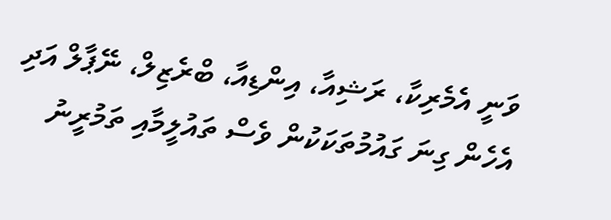ވަނީ އެމެރިކާ، ރަޝިއާ، އިންޑިއާ، ބްރެޒިލް، ނޭޕާލް އަދި އެހެން ގިނަ ގައުމުތަކަކުން ވެސް ތައުލީމާއި ތަމުރީނު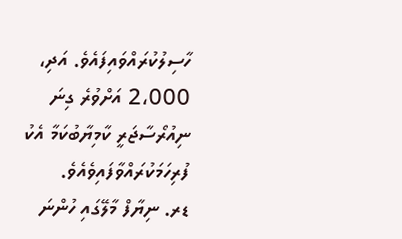ހާސިލުކުރައްވައިފައެވެ. އަދި، 2،000 އަށްވުރެ ގިނަ ނިއުރޯސާޖަރީ ކާމިޔާބުކަމާ އެކު ފުރިހަމަކުރައްވާފައިވެއެވެ.
ޑރ. ނިޔާފް މާލޭގައި ހުންނަ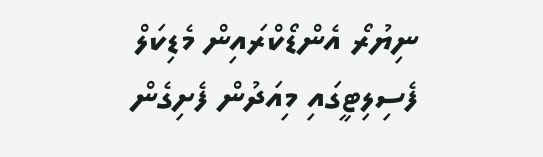ނިޔުރޯ އެންޑޯކްރައިން މެޑިކަލް ފެސިލިޓީގައި މިއަދުން ފެށިގެން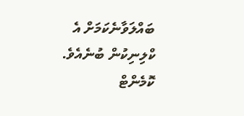ބައްލަވާނެކަމަށް އެ ކްލިނިކުން ބުނެއެވެ.
ކޮމެންޓް